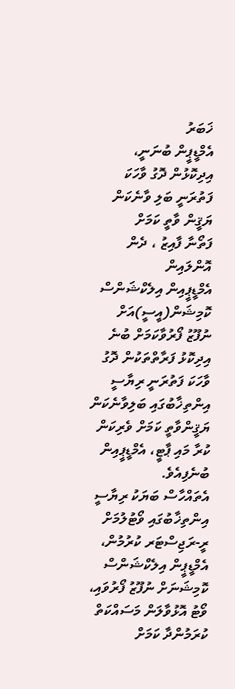ޚަބަރު
އެމްޑީޕީން ބުނަނީ، އިދިކޮޅުން ދޮގު ވާހަކަ ފަތުރަނީ ބަލި ވާނެކަން ޔަޤީން ވާތީ ކަމަށް
ފަތޯނާ ފާއިޒު ، ދެން އޮންލައިން
އެމްޑީޕީއިން އިލެކްޝަންސް ކޮމިޝަން(އީސީ)އަށް ނުފޫޒު ފޯރުވާކަމަށް ބުނެ އިދިކޮޅު ފަރާތްތަކުން ދޮގު ވާހަކަ ފަތުރަނީ ރިޔާސީ އިންތިޚާބުގައި ބަލިވާނެކަން ޔަޤީންވާތީ ކަމަށް ވެރިކަން ކުރާ މައި ޕާޓީ، އެމްޑީޕީއިން ބުނެފިއެވެ.
އެތައްހާސް ބަޔަކު ރިޔާސީ އިންތިޚާބުގައި ވޯޓުލުމަށް ރީ-ރަޖިސްޓަރ ކުރުމުން، އެމްޑީޕީން އިލެކްޝަންސް ކޮމިޝަނަށް ނުފޫޒު ފޯރުވައި، ވޯޓު އޮޅުވާލަން މަސައްކަތް ކުރަމުންދާ ކަމަށް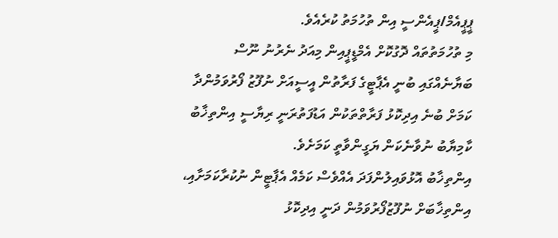ޕީޕީއެމް/ޕީއެންސީ އިން ތުހުމަތު ކުރެއެވެ.
މި ތުހުމަތުތައް ދޮގުކޮށް އެމްޑީޕީއިން މިއަދު ނެރުނު ނޫސް ބަޔާނެއްގައި ބުނީ އެޕާޓީގެ ފަރާތުން އީސީއަށް ނުފޫޒު ފޯރުވަމުންދާ ކަމަށް ބުނެ އިދިކޮޅު ފަރާތްތަކުން އަޑުފަތުރަނީ ރިޔާސީ އިންތިޚާބު ކާމިޔާބު ނުވާނެކަން ޔަގީންވާތީ ކަމަށެވެ.
އިންތިޚާބު އޮޅުވައިލުންފަދަ އެއްވެސް ކަމެއް އެޕާޓީން ނުކުރާކަމަށާއި، އިންތިޚާބަށް ނުފޫޒުފޯރުވަމުން ދަނީ އިދިކޮޅު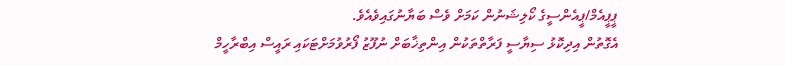ޕީޕީއެމް/ޕީއެންސީގެ ކޯލިޝަނުން ކަމަށް ވެސް ބަޔާނުގައިވެއެވެ.
އެގޮތުން އިދިކޮޅު ސިޔާސީ ފަރާތްތަކުން އިންތިޚާބަށް ނުފޫޒު ފޯރުވުމަށްޓަކައި ރައީސް އިބްރާހީމް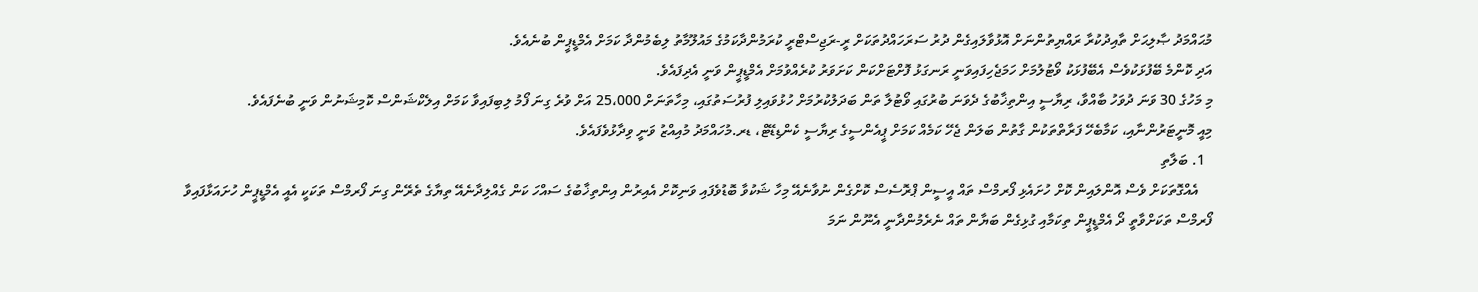މުޙައްމަދު ޞާލިޙަށް ތާއިދުކުރާ ރައްޔިތުންނަށް އޮޅުވާލައިގެން ދުރު ސަރަހައްދުތަކަށް ރީ-ރަޖިސްޓްރީ ކުރަމުންދާކަމުގެ މައުލޫމާތު ލިބެމުންދާ ކަމަށް އެމްޑީޕީން ބުނެއެވެ.
އަދި ކޮންމެ ބޭފުޅަކުވެސް އެބޭފުޅަކު ވޯޓުލުމަށް ހަމަޖެހިފައިވަނީ ރަނގަޅު ފޮށްޓަށްކަން ކަށަވަރު ކުރެއްވުމަށް އެމްޑީޕީން ވަނީ އެދިފައެވެ.
މި މަހުގެ 30 ވަނަ ދުވަހު ބާއްވާ، ރިޔާސީ އިންތިޚާބުގެ ދެވަނަ ބުރުގައި ވޯޓުލާ ތަން ބަދަލުކުރުމަށް ހުޅުވައިލި ފުރުސަތުގައި، މިހާތަނަށް 25،000 އަށް ވުރެ ގިނަ ފޯމު ލިބިފައިވާ ކަމަށް އިލެކްޝަންސް ކޮމިޝަނުން ވަނީ ބުނެފައެވެ.
މިއީ މޮނީޓަރުންނާއި، ކަމާބެހޭ ފަރާތްތަކުން ގާތުން ބަލަން ޖެހޭ ކަމެއް ކަމަށް ޕީއެންސީގެ ރިޔާސީ ކެންޑިޑޭޓް، ޑރ.މުހައްމަދު މުއިއްޒު ވަނީ ވިދާޅުވެފައެވެ.
  1. ބަލާތި
    އެއްގޮތަކަށް ވެސް އޮންލައިން ކޮށް ހުށައެޅި ފޯރމްސް ތައް އީސީން ޕްރޮސެސް ކޮށްގެން ނުވާނެއޭ މިހާ ޝަކުވާ ބޮޑުވެފައި ވަނިކޮށް އެއިރުން އިންތިޚާބުގެ ސައްހަ ކަން ގެއްލިދާނެއޭ ތިޔާގެ ތެރޭން ގިނަ ފޯރމްސް ތަކަކީ އެއީ އެމްޑީޕީން ހުށައަޅާފައިވާ ފޯރމްސް ތަކަށްވާތީ ދޯ އެމްޑީޕީން ތިކަމާއި ގުޅިގެން ބަޔާން ތައް ނެރެމުންދާނީ އެނޫން ނަމަ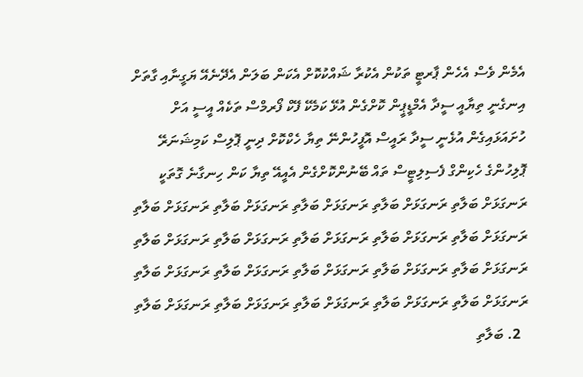އެމެން ވެސް އެހެން ޕާރޓީ ތަކުން އެކުރާ ޝައްކުކޮށް އެކަން ބަލަން އެދޭނެއޭ ޔަގީނާއި ގާތަށް އިނގެނީ ތިޔާއީ ސީދާ އެމްޑީޕީން ކޮށްގެން އުޅޭ ކަމެކޭ ފޭކް ފޯރމްސް ތަކެއް އީސީ އަށް ހުށައަޅައިގެން އުޅެނީ ސީދާ ރައީސް އޮފީހުންނޭ ތިޔާ ހެކްކޮށް ދިނީ ޕޮލިސް ކަމިޝަނަރޭ ޕޮލިހުންގެ ހެކިންގް ފެސިލިޓީސް ތައް ބޭނުންކޮށްގެން އެއީއޭ ތިޔާ ކަން ހިނގާނެ ގޮތަކީ ރަނގަޅަށް ބަލާތި ރަނގަޅަށް ބަލާތި ރަނގަޅަށް ބަލާތި ރަނގަޅަށް ބަލާތި ރަނގަޅަށް ބަލާތި ރަނގަޅަށް ބަލާތި ރަނގަޅަށް ބަލާތި ރަނގަޅަށް ބަލާތި ރަނގަޅަށް ބަލާތި ރަނގަޅަށް ބަލާތި ރަނގަޅަށް ބަލާތި ރަނގަޅަށް ބަލާތި ރަނގަޅަށް ބަލާތި ރަނގަޅަށް ބަލާތި ރަނގަޅަށް ބަލާތި ރަނގަޅަށް ބަލާތި ރަނގަޅަށް ބަލާތި ރަނގަޅަށް ބަލާތި ރަނގަޅަށް ބަލާތި ރަނގަޅަށް ބަލާތި
  2. ބަލާތި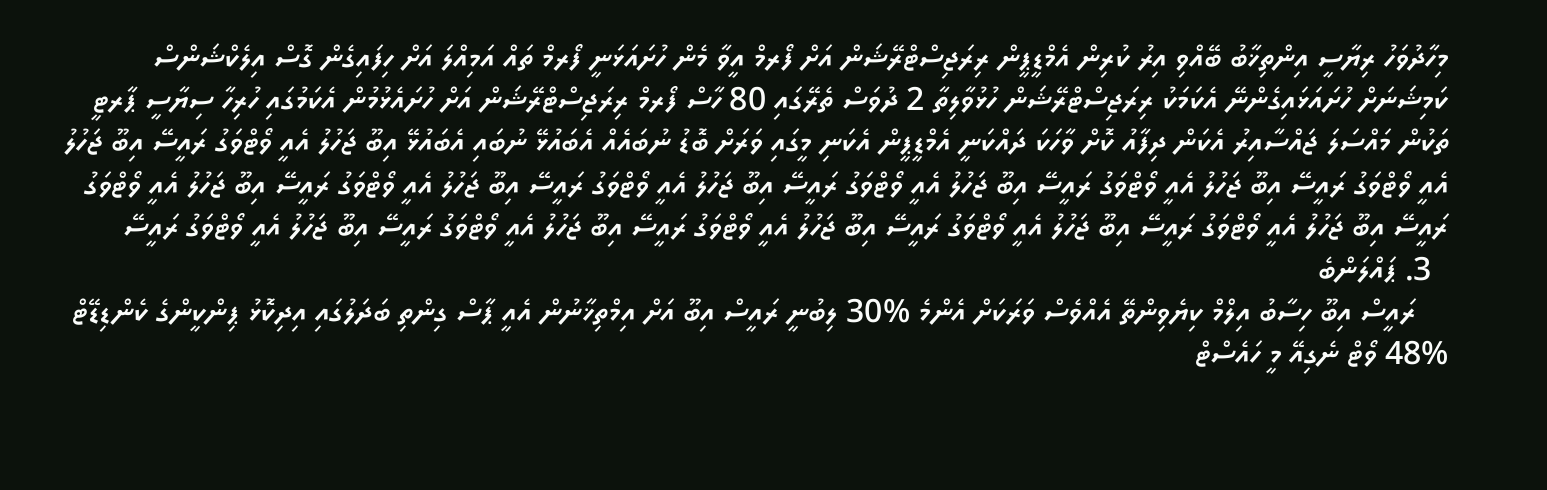މިހާދުވަހު ރިޔާސީ އިންތިޚާބު ބޭއްވި އިރު ކުރިން އެމްޑީޕީން ރިރަޖިސްޓްރޭޝަން އަށް ފޯރމް އީވާ މެން ހުށައަޅަނީ ފޯރމް ތައް އަމިއްލަ އަށް ހިފައިގެން ގޮސް އިލެކްޝަންސް ކަމިޝަނަށް ހުށައަޅައިގެންނޭ އެކަމަކު ރިރަޖިސްޓްރޭޝަން ހުޅުވާލިތާ 2 ދުވަސް ތެރޭގައި 80 ހާސް ފޯރމް ރިރަޖިސްޓްރޭޝަން އަށް ހުށައެޅުމުން އެކަމުގައި ހުރިހާ ސިޔާސީ ޕާރޓީ ތަކުން މައްސަލަ ޖައްސާއިރު އެކަން ދިފާއު ކޮށް ވާހަކަ ދައްކަނީ އެމްޑީޕީން އެކަނި މީގައި ވަރަށް ބޮޑު ނުބައެއް އެބައުޅޭ ނުބައި އެބައުޅޭ އިބޫ ޖަހުލު އެއީ ވޯޓްވަގު ރައީސޭ އިބޫ ޖަހުލު އެއީ ވޯޓްވަގު ރައީސޭ އިބޫ ޖަހުލު އެއީ ވޯޓްވަގު ރައީސޭ އިބޫ ޖަހުލު އެއީ ވޯޓްވަގު ރައީސޭ އިބޫ ޖަހުލު އެއީ ވޯޓްވަގު ރައީސޭ އިބޫ ޖަހުލު އެއީ ވޯޓްވަގު ރައީސޭ އިބޫ ޖަހުލު އެއީ ވޯޓްވަގު ރައީސޭ އިބޫ ޖަހުލު އެއީ ވޯޓްވަގު ރައީސޭ އިބޫ ޖަހުލު އެއީ ވޯޓްވަގު ރައީސޭ އިބޫ ޖަހުލު އެއީ ވޯޓްވަގު ރައީސޭ އިބޫ ޖަހުލު އެއީ ވޯޓްވަގު ރައީސޭ އިބޫ ޖަހުލު އެއީ ވޯޓްވަގު ރައީސޭ
  3. ޕައްލަންބެ
    ރައީސް އިބޫ ހިސާބު އިލްމް ކިޔެވިންތޭ އެއްވެސް ވަރަކަށް އެންމެ %30 ލިބުނީ ރައީސް އިބޫ އަށް އިމްތިޚާނުން އެއީ ޕާސް ގިންތި ބަދަލުގައި އިދިކޮޅު ޕިންކީންގެ ކެންޑިޑޭޓް %48 ވޯޓް ނެގިއޭ މީ ހައެސްޓް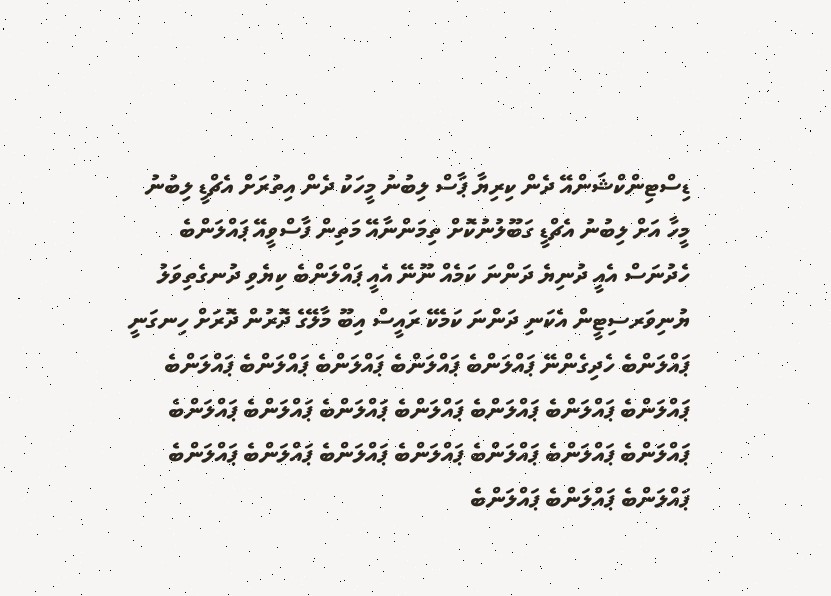ޑިސްޓިންކްޝަންއޭ ދެން ކިރިޔާ ޕާސް ލިބުނު މީހަކު ދެން އިތުރަށް އެޗްޑީ ލިބުނު މީހާ އަށް ލިބުނު އެޗްޑީ ގަބޫލުނުކޮށް ތިމަންނާއޭ މަތިން ފާސްވީއޭ ޕައްލަންބެ ހެދުނަސް އެއީ ދުނިޔެ ދަންނަ ކަމެއް ނޫނޭ އެއީ ޕައްލަންބެ ކިޔެވި ދުނގެތިވަލު ޔުނިވަރސިޓީން އެކަނި ދަންނަ ކަމެކޭ ރައީސް އިބޫ މާލޭގެ ދޮރުން ދޮރަށް ހިނގަނީ ޕައްލަންބެ ހެދިގެންނޭ ޕައްލަންބެ ޕައްލަންބެ ޕައްލަންބެ ޕައްލަންބެ ޕައްލަންބެ ޕައްލަންބެ ޕައްލަންބެ ޕައްލަންބެ ޕައްލަންބެ ޕައްލަންބެ ޕައްލަންބެ ޕައްލަންބެ ޕައްލަންބެ ޕައްލަންބެ ޕައްލަންބެ ޕައްލަންބެ ޕައްލަންބެ ޕައްލަންބެ ޕައްލަންބެ ޕައްލަންބެ ޕައްލަންބެ ޕައްލަންބެ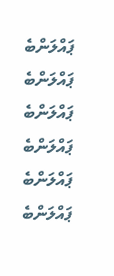ޕައްލަންބެ ޕައްލަންބެ ޕައްލަންބެ ޕައްލަންބެ ޕައްލަންބެ ޕައްލަންބެ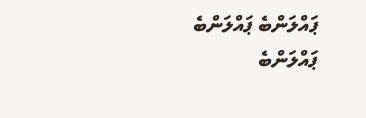ޕައްލަންބެ ޕައްލަންބެ ޕައްލަންބެ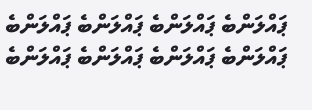ޕައްލަންބެ ޕައްލަންބެ ޕައްލަންބެ ޕައްލަންބެ ޕައްލަންބެ ޕައްލަންބެ ޕައްލަންބެ ޕައްލަންބެ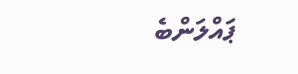ޕައްލަންބެ